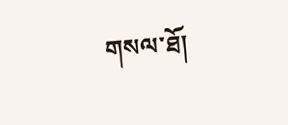གསལ་ཐོ།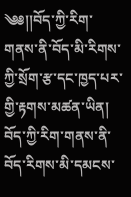༄༅།།བོད་ཀྱི་རིག་གནས་ནི་བོད་མི་རིགས་ཀྱི་སྲོག་རྩ་དང་ཁྱད་པར་གྱི་རྟགས་མཚན་ཡིན།
བོད་ཀྱི་རིག་གནས་ནི་བོད་རིགས་མི་དམངས་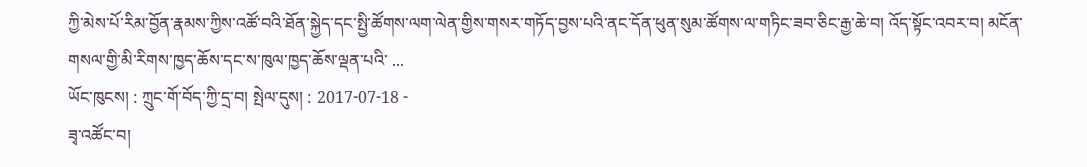ཀྱི་མེས་པོ་རིམ་བྱོན་རྣམས་ཀྱིས་འཚོ་བའི་ཐོན་སྐྱེད་དང་སྤྱི་ཚོགས་ལག་ལེན་གྱིས་གསར་གཏོད་བྱས་པའི་ནང་དོན་ཕུན་སུམ་ཚོགས་ལ་གཏིང་ཟབ་ཅིང་རྒྱ་ཆེ་བ། འོད་སྟོང་འབར་བ། མངོན་གསལ་གྱི་མི་རིགས་ཁྱད་ཆོས་དང་ས་ཁུལ་ཁྱད་ཆོས་ལྡན་པའི་ ...
ཡོང་ཁུངས། : ཀྲུང་གོ་བོད་ཀྱི་དྲ་བ། སྤེལ་དུས། : 2017-07-18 -
ཟྭ་འཚོང་བ།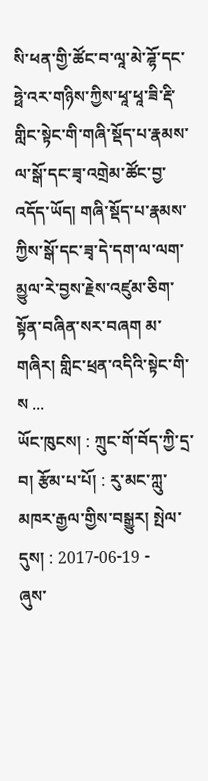སི་ཕན་གྱི་ཚོང་བ་ལཱ་མེ་ཌྷོ་དང་ཧྥེ་འར་གཉིས་ཀྱིས་ཕཱ་ཕཱ་ཟི་རྡི་གླིང་སྟེང་གི་གཞི་སྡོད་པ་རྣམས་ལ་སྒོ་དང་ཟྭ་འགྲེམ་ཚོང་བྱ་འདོད་ཡོད། གཞི་སྡོད་པ་རྣམས་ཀྱིས་སྒོ་དང་ཟྭ་དེ་དག་ལ་ལག་མྱུལ་རེ་བྱས་རྗེས་འཛུམ་ཅིག་སྟོན་བཞིན་སར་བཞག མ་གཞིར། གླིང་ཕྲན་འདིའི་སྟེང་གི་ས ...
ཡོང་ཁུངས། : ཀྲུང་གོ་བོད་ཀྱི་དྲ་བ། རྩོམ་པ་པོ། : རུ་མང་ཀླུ་མཁར་རྒྱལ་གྱིས་བསྒྱུར། སྤེལ་དུས། : 2017-06-19 -
ཞུས་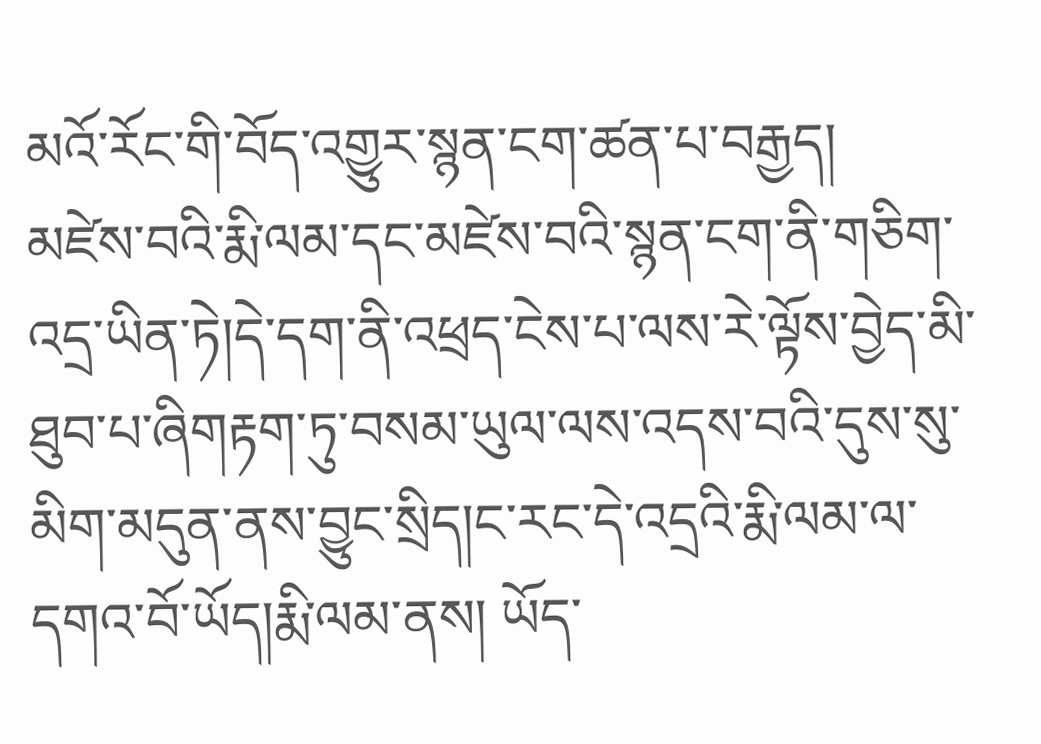མའོ་རོང་གི་བོད་འགྱུར་སྙན་ངག་ཚན་པ་བརྒྱད།
མཛེས་བའི་རྨི་ལམ་དང་མཛེས་བའི་སྙན་ངག་ནི་གཅིག་འདྲ་ཡིན་ཏེ།དེ་དག་ནི་འཕྲད་ངེས་པ་ལས་རེ་ལྟོས་བྱེད་མི་ཐུབ་པ་ཞིགརྟག་ཏུ་བསམ་ཡུལ་ལས་འདས་བའི་དུས་སུ་མིག་མདུན་ནས་བྱུང་སྲིད།ང་རང་དེ་འདྲའི་རྨི་ལམ་ལ་དགའ་བོ་ཡོད།རྨི་ལམ་ནས། ཡོད་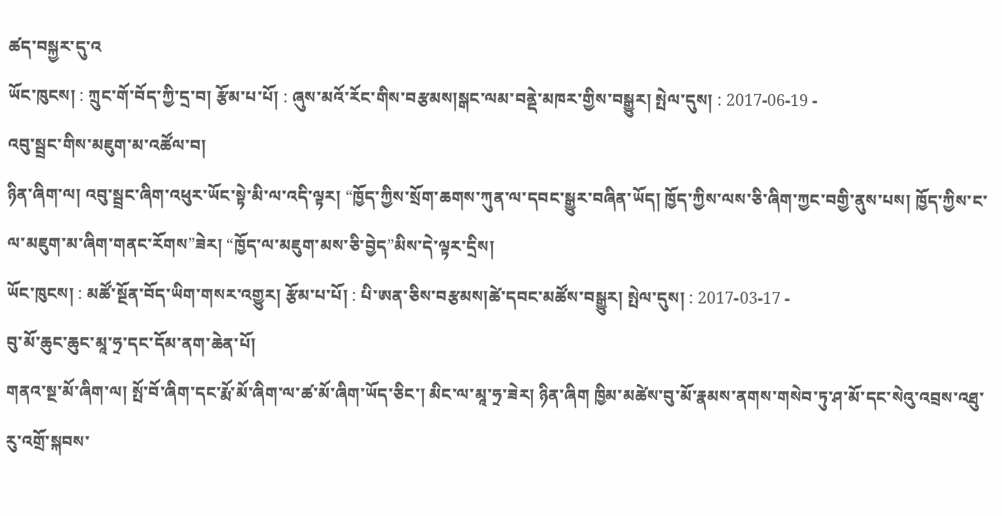ཚད་བསྐྱར་དུ་འ
ཡོང་ཁུངས། : ཀྲུང་གོ་བོད་ཀྱི་དྲ་བ། རྩོམ་པ་པོ། : ཞུས་མའོ་རོང་གིས་བརྩམས།སྒང་ལམ་བནྡེ་མཁར་གྱིས་བསྒྱུར། སྤེལ་དུས། : 2017-06-19 -
འབུ་སྦྲང་གིས་མཇུག་མ་འཚོལ་བ།
ཉིན་ཞིག་ལ། འབུ་སྦྲང་ཞིག་འཕུར་ཡོང་སྟེ་མི་ལ་འདི་ལྟར། “ཁྱོད་ཀྱིས་སྲོག་ཆགས་ཀུན་ལ་དབང་སྒྱུར་བཞིན་ཡོད། ཁྱོད་ཀྱིས་ལས་ཅི་ཞིག་ཀྱང་བགྱི་ནུས་པས། ཁྱོད་ཀྱིས་ང་ལ་མཇུག་མ་ཞིག་གནང་རོགས”ཟེར། “ཁྱོད་ལ་མཇུག་མས་ཅི་བྱེད”མིས་དེ་ལྟར་དྲིས།
ཡོང་ཁུངས། : མཚོ་སྔོན་བོད་ཡིག་གསར་འགྱུར། རྩོམ་པ་པོ། : པི་ཨན་ཅིས་བརྩམས།ཚེ་དབང་མཚོས་བསྒྱུར། སྤེལ་དུས། : 2017-03-17 -
བུ་མོ་ཆུང་ཆུང་མཱ་ཧྲ་དང་དོམ་ནག་ཆེན་པོ།
གནའ་སྔ་མོ་ཞིག་ལ། སྤོ་བོ་ཞིག་དང་རྨོ་མོ་ཞིག་ལ་ཚ་མོ་ཞིག་ཡོད་ཅིང་། མིང་ལ་མཱ་ཧྲ་ཟེར། ཉིན་ཞིག ཁྱིམ་མཚེས་བུ་མོ་རྣམས་ནགས་གསེབ་ཏུ་ཤ་མོ་དང་སེའུ་འབྲས་འཐུ་རུ་འགྲོ་སྐབས་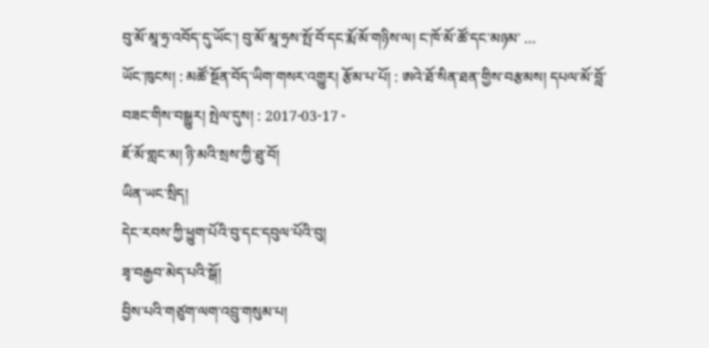བུ་མོ་མཱ་ཧྲ་འབོད་དུ་ཡོང་། བུ་མོ་མཱ་ཧྲས་སྤོ་བོ་དང་རྨོ་མོ་གཉིས་ལ། ང་ཁོ་མོ་ཚོ་དང་མཉམ་ ...
ཡོང་ཁུངས། : མཚོ་སྔོན་བོད་ཡིག་གསར་འགྱུར། རྩོམ་པ་པོ། : ཨའེ་ཐོ་སིན་ཐན་གྱིས་བརྩམས། དཔལ་མོ་བློ་བཟང་གིས་བསྒྱུར། སྤེལ་དུས། : 2017-03-17 -
ཇོ་མོ་གླང་མ། ཉི་མའི་སྲས་ཀྱི་ཐུ་བོ།
ཡིན་ཡང་སྲིད།
དེང་རབས་ཀྱི་ཕྱུག་པོའི་བུ་དང་དབུལ་པོའི་བུ།
ཟྭ་བརྒྱབ་མེད་པའི་སྒོ།
བྱིས་པའི་གཙུག་ལག་འབྲུ་གསུམ་པ།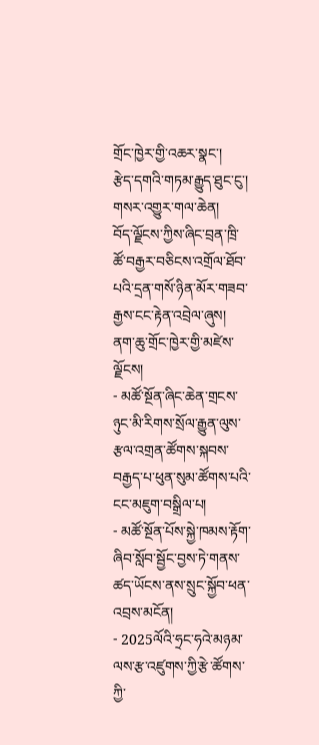གྲོང་ཁྱེར་གྱི་འཆར་སྣང་།
རྩེད་དགའི་གཏམ་རྒྱུད་ཐུང་ངུ་།
གསར་འགྱུར་གལ་ཆེན།
བོད་ལྗོངས་ཀྱིས་ཞིང་བྲན་ཁྲི་ཚོ་བརྒྱར་བཅིངས་འགྲོལ་ཐོབ་པའི་དྲན་གསོ་ཉིན་མོར་གཟབ་རྒྱས་ངང་རྟེན་འབྲེལ་ཞུས།
ནག་ཆུ་གྲོང་ཁྱེར་གྱི་མཛེས་ལྗོངས།
- མཚོ་སྔོན་ཞིང་ཆེན་གྲངས་ཉུང་མི་རིགས་སྲོལ་རྒྱུན་ལུས་རྩལ་འགྲན་ཚོགས་སྐབས་བརྒྱད་པ་ཕུན་སུམ་ཚོགས་པའི་ངང་མཇུག་བསྒྲིལ་པ།
- མཚོ་སྔོན་པོས་སྐྱེ་ཁམས་རྟོག་ཞིབ་སློབ་སྦྱོང་བྱས་ཏེ་གནས་ཚད་ཡོངས་ནས་སྲུང་སྐྱོབ་ཕན་འབྲས་མངོན།
- 2025ལོའི་ཧྲང་ཧའེ་མཉམ་ལས་རྩ་འཛུགས་ཀྱི་རྩེ་ཚོགས་ཀྱི་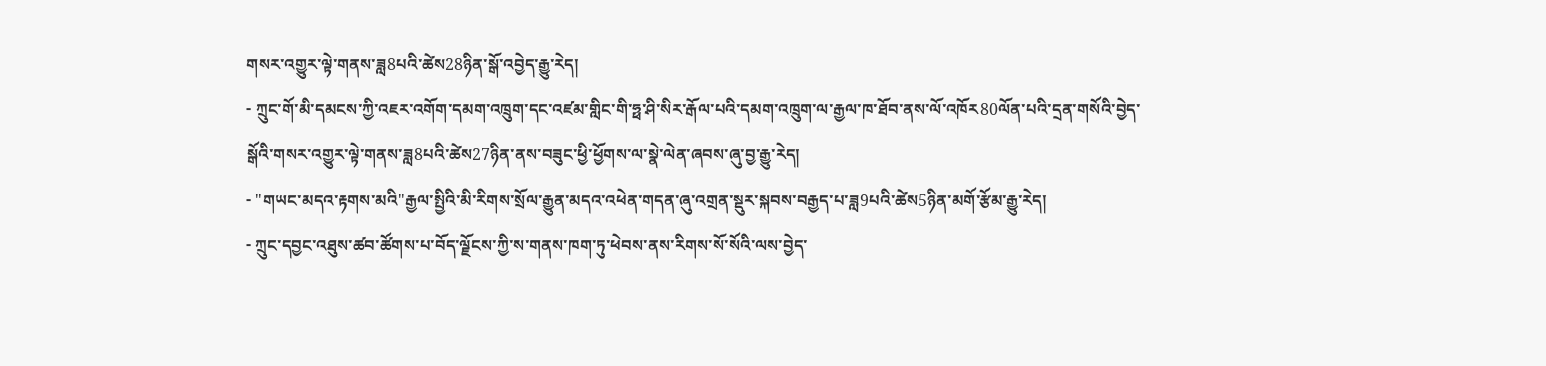གསར་འགྱུར་ལྟེ་གནས་ཟླ8པའི་ཚེས28ཉིན་སྒོ་འབྱེད་རྒྱུ་རེད།
- ཀྲུང་གོ་མི་དམངས་ཀྱི་འཇར་འགོག་དམག་འཁྲུག་དང་འཛམ་གླིང་གི་ཧྥ་ཤི་སིར་རྒོལ་པའི་དམག་འཁྲུག་ལ་རྒྱལ་ཁ་ཐོབ་ནས་ལོ་འཁོར80ལོན་པའི་དྲན་གསོའི་བྱེད་སྒོའི་གསར་འགྱུར་ལྟེ་གནས་ཟླ8པའི་ཚེས27ཉིན་ནས་བཟུང་ཕྱི་ཕྱོགས་ལ་སྣེ་ལེན་ཞབས་ཞུ་བྱ་རྒྱུ་རེད།
- "གཡང་མདའ་རྟགས་མའི"རྒྱལ་སྤྱིའི་མི་རིགས་སྲོལ་རྒྱུན་མདའ་འཕེན་གདན་ཞུ་འགྲན་སྡུར་སྐབས་བརྒྱད་པ་ཟླ9པའི་ཚེས5ཉིན་མགོ་རྩོམ་རྒྱུ་རེད།
- ཀྲུང་དབྱང་འཐུས་ཚབ་ཚོགས་པ་བོད་ལྗོངས་ཀྱི་ས་གནས་ཁག་ཏུ་ཕེབས་ནས་རིགས་སོ་སོའི་ལས་བྱེད་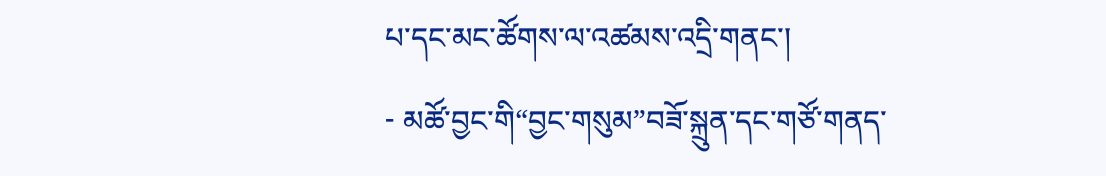པ་དང་མང་ཚོགས་ལ་འཚམས་འདྲི་གནང་།
- མཚོ་བྱང་གི“བྱང་གསུམ”བཟོ་སྐྲུན་དང་གཙོ་གནད་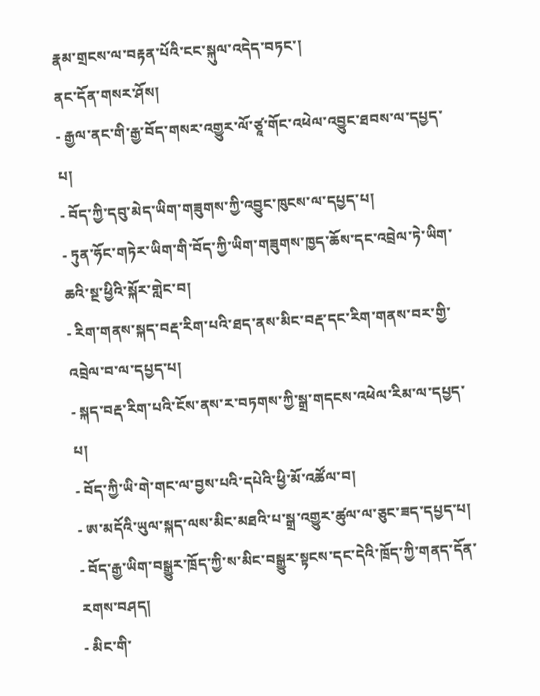རྣམ་གྲངས་ལ་བརྟན་པོའི་ངང་སྐུལ་འདེད་བཏང་།
ནང་དོན་གསར་ཤོས།
- རྒྱལ་ནང་གི་རྒྱ་བོད་གསར་འགྱུར་ལོ་ཙཱ་གོང་འཕེལ་འབྱུང་ཐབས་ལ་དཔྱད་པ།
- བོད་ཀྱི་དབུ་མེད་ཡིག་གཟུགས་ཀྱི་འབྱུང་ཁུངས་ལ་དཔྱད་པ།
- ཏུན་ཧོང་གཏེར་ཡིག་གི་བོད་ཀྱི་ཡིག་གཟུགས་ཁྱད་ཆོས་དང་འབྲེལ་ཏེ་ཡིག་ཆའི་སྔ་ཕྱིའི་སྐོར་གླེང་བ།
- རིག་གནས་སྐད་བརྡ་རིག་པའི་ཐད་ནས་མིང་བརྡ་དང་རིག་གནས་བར་གྱི་འབྲེལ་བ་ལ་དཔྱད་པ།
- སྐད་བརྡ་རིག་པའི་ངོས་ནས་ར་བཏགས་ཀྱི་སྒྲ་གདངས་འཕེལ་རིམ་ལ་དཔྱད་པ།
- བོད་ཀྱི་ཡི་གེ་གང་ལ་བྱས་པའི་དཔེའི་ཕྱི་མོ་འཚོལ་བ།
- ཨ་མདོའི་ཡུལ་སྐད་ལས་མིང་མཐའི་པ་སྒྲ་འགྱུར་ཚུལ་ལ་ཅུང་ཟད་དཔྱད་པ།
- བོད་རྒྱ་ཡིག་བསྒྱུར་ཁྲོད་ཀྱི་ས་མིང་བསྒྱུར་སྟངས་དང་དེའི་ཁྲོད་ཀྱི་གནད་དོན་རགས་བཤད།
- མིང་གི་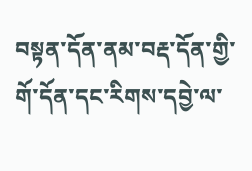བསྟན་དོན་ནམ་བརྡ་དོན་གྱི་གོ་དོན་དང་རིགས་དབྱེ་ལ་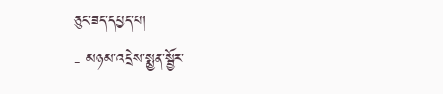ཅུང་ཟད་དཔྱད་པ།
- མཉམ་འདྲེས་སྨྱན་སྦྱོར་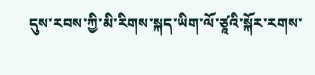དུས་རབས་ཀྱི་མི་རིགས་སྐད་ཡིག་ལོ་ཙཱའི་སྐོར་རགས་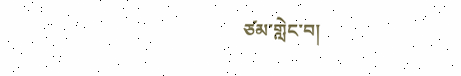ཙམ་གླེང་བ།